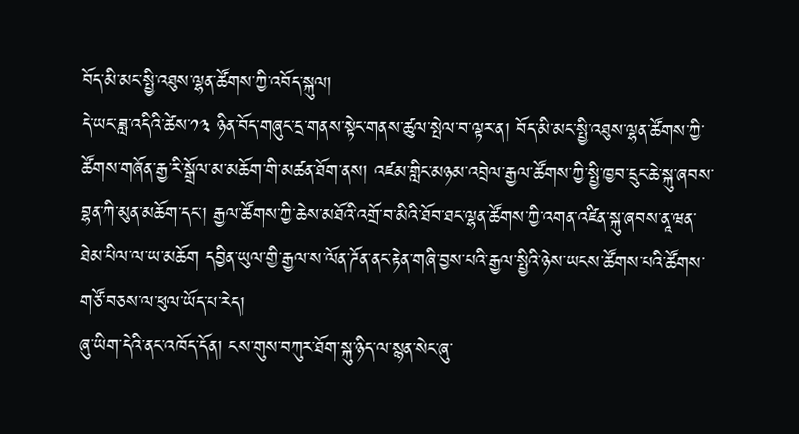བོད་མི་མང་སྤྱི་འཐུས་ལྷན་ཚོགས་ཀྱི་འབོད་སྐུལ།
དེ་ཡང་ཟླ་འདིའི་ཚེས་༡༣ ཉིན་བོད་གཞུང་དྲ་གནས་སྟེང་གནས་ཚུལ་སྤེལ་བ་ལྟར་ན། བོད་མི་མང་སྤྱི་འཐུས་ལྷན་ཚོགས་ཀྱི་ཚོགས་གཞོན་རྒྱ་རི་སྒྲོལ་མ་མཆོག་གི་མཚན་ཐོག་ནས། འཛམ་གླིང་མཉམ་འབྲེལ་རྒྱལ་ཚོགས་ཀྱི་སྤྱི་ཁྱབ་དྲུང་ཆེ་སྐུ་ཞབས་བྷན་ཀི་མུན་མཆོག་དང་། རྒྱལ་ཚོགས་ཀྱི་ཆེས་མཐོའི་འགྲོ་བ་མིའི་ཐོབ་ཐང་ལྷན་ཚོགས་ཀྱི་འགན་འཛིན་སྐུ་ཞབས་ནཱ་ཝན་ཐེམ་པིལ་ལ་ཡ་མཆོག དབྱིན་ཡུལ་གྱི་རྒྱལ་ས་ལོན་ཌོན་ནང་རྟེན་གཞི་བྱས་པའི་རྒྱལ་སྤྱིའི་ཉེས་ཡངས་ཚོགས་པའི་ཚོགས་གཙོ་བཅས་ལ་ཕུལ་ཡོད་པ་རེད།
ཞུ་ཡིག་དེའི་ནང་འཁོད་དོན། ངས་གུས་བཀུར་ཐོག་སྐུ་ཉིད་ལ་སྙན་སེང་ཞུ་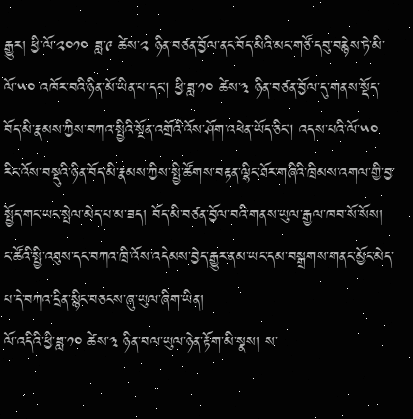རྒྱུར། ཕྱི་ལོ་༢༠༡༠ ཟླ་༩ ཚེས་༢ ཉིན་བཙན་བྱོལ་ནང་བོད་མིའི་མང་གཙོ་དབུ་བརྙེས་ཏེ་མི་ལོ་༥༠ འཁོར་བའི་ཉིན་མོ་ཡིན་པ་དང། ཕྱི་ཟླ་༡༠ ཚེས་༣ ཉིན་བཙན་བྱོལ་དུ་གནས་སྡོད་བོད་མི་རྣམས་ཀྱིས་བཀའ་སྤྱིའི་སྔོན་འགྲོའི་འོས་ཤོག་འཕེན་ཡོད་ཅིང། འདས་པའི་ལོ་༥༠ རིང་འོས་བསྡུའི་ཉིན་བོད་མི་རྣམས་ཀྱིས་སྤྱི་ཚོགས་བརྟན་ལྷིང་ཐོར་གཞིའི་ཁྲིམས་འགལ་གྱི་བྱ་སྤྱོད་གང་ཡང་སྤེལ་མེད་པ་མ་ཟད། བོད་མི་བཙན་བྱོལ་བའི་གནས་ཡུལ་རྒྱལ་ཁབ་སོ་སོས། ང་ཚོའི་སྤྱི་འཐུས་དང་བཀའ་ཁྲི་འོས་འདེམས་བྱེད་རྒྱུར་ནམ་ཡང་དམ་བསྒྲགས་གནང་མྱོང་མེད་པ་དེ་བཀའ་དྲིན་སྙིང་བཅངས་ཞུ་ཡུལ་ཞིག་ཡིན།
ལོ་འདིའི་ཕྱི་ཟླ་༡༠ ཚེས་༣ ཉིན་བལ་ཡུལ་ཉེན་རྟོག་མི་སྣས། ས་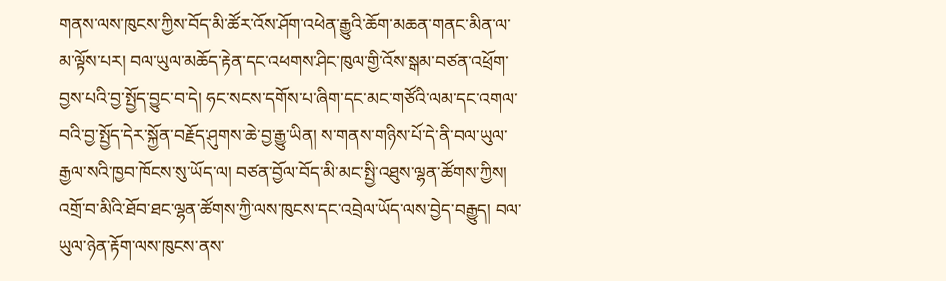གནས་ལས་ཁུངས་ཀྱིས་བོད་མི་ཚོར་འོས་ཤོག་འཕེན་རྒྱུའི་ཆོག་མཆན་གནང་མིན་ལ་མ་ལྟོས་པར། བལ་ཡུལ་མཆོད་རྟེན་དང་འཕགས་ཤིང་ཁུལ་གྱི་འོས་སྒམ་བཙན་འཕྲོག་བྱས་པའི་བྱ་སྤྱོད་བྱུང་བ་དེ། ཧང་སངས་དགོས་པ་ཞིག་དང་མང་གཙོའི་ལམ་དང་འགལ་བའི་བྱ་སྤྱོད་དེར་སྐྱོན་བརྗོད་ཤུགས་ཆེ་བྱ་རྒྱུ་ཡིན། ས་གནས་གཉིས་པོ་དེ་ནི་བལ་ཡུལ་རྒྱལ་སའི་ཁྱབ་ཁོངས་སུ་ཡོད་ལ། བཙན་བྱོལ་བོད་མི་མང་སྤྱི་འཐུས་ལྷན་ཚོགས་ཀྱིས། འགྲོ་བ་མིའི་ཐོབ་ཐང་ལྷན་ཚོགས་ཀྱི་ལས་ཁུངས་དང་འབྲེལ་ཡོད་ལས་བྱེད་བརྒྱུད། བལ་ཡུལ་ཉེན་རྟོག་ལས་ཁུངས་ནས་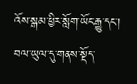འོས་སྒམ་ཕྱིར་སློག་ཡོང་རྒྱུ་དང་། བལ་ཡུལ་དུ་གནས་སྡོད་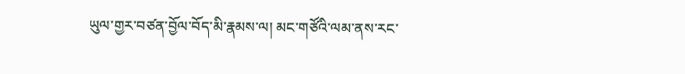ཡུལ་གྱར་བཙན་བྱོལ་བོད་མི་རྣམས་ལ། མང་གཙོའི་ལམ་ནས་རང་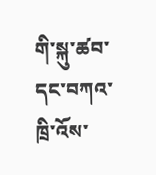གི་སྐུ་ཚབ་དང་བཀའ་ཁྲི་འོས་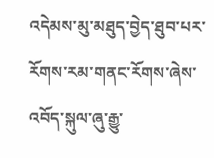འདེམས་མུ་མཐུད་བྱེད་ཐུབ་པར་རོགས་རམ་གནང་རོགས་ཞེས་འབོད་སྐུལ་ཞུ་རྒྱུ་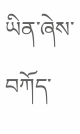ཡིན་ཞེས་བཀོད་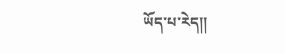ཡོད་པ་རེད།།